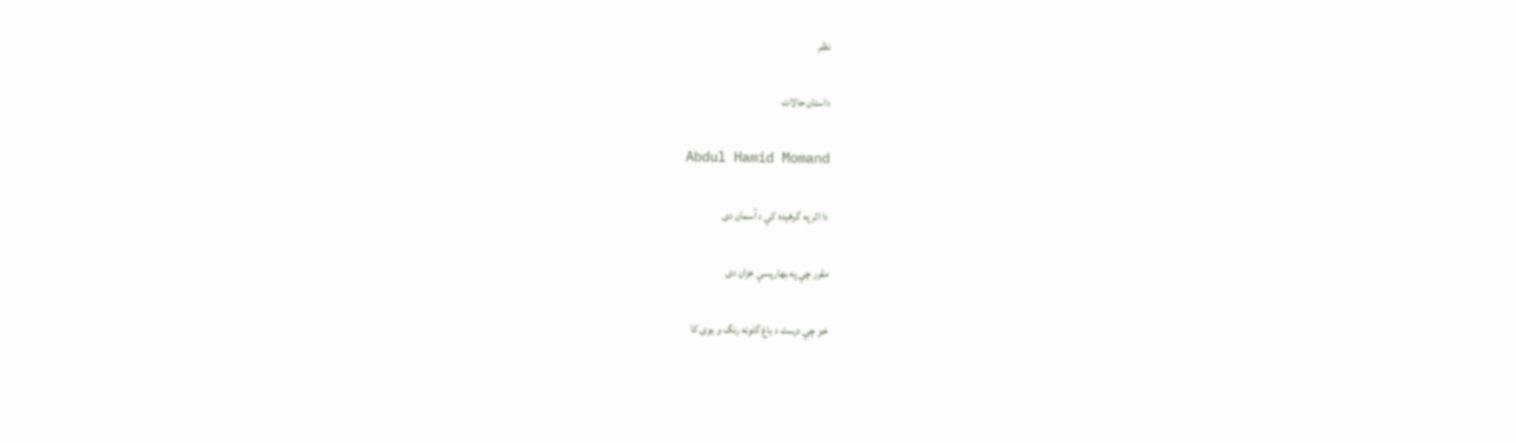نظم

داستان حالات

Abdul Hamid Momand

دا اثر په گرځېده کې د آسمان دی

مقرر چې په بهارپسې خزان دی

خو چې درست د باغ گلونه رنگ و بوی کا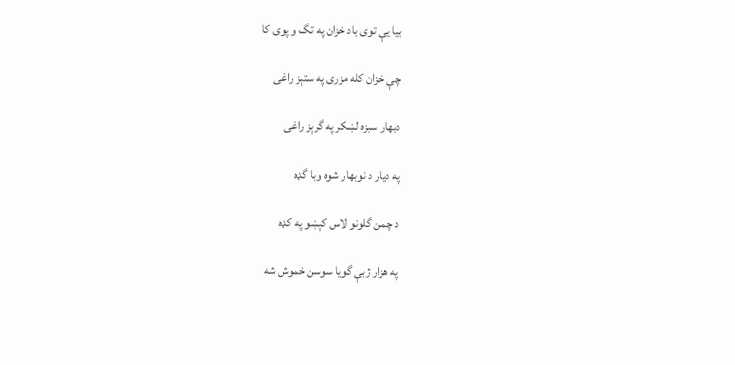بيا يې توی باد خزان په تگ و پوی کا

چې خزان کله مزری په ستېز راغی

دبهار سبزه لښکر په گرېز راغی

په ديار د نوبهار شوه وبا گډه

د چمن گلونو لاس کېښو په کډه

په هزار ژبې گويا سوسن خموش شه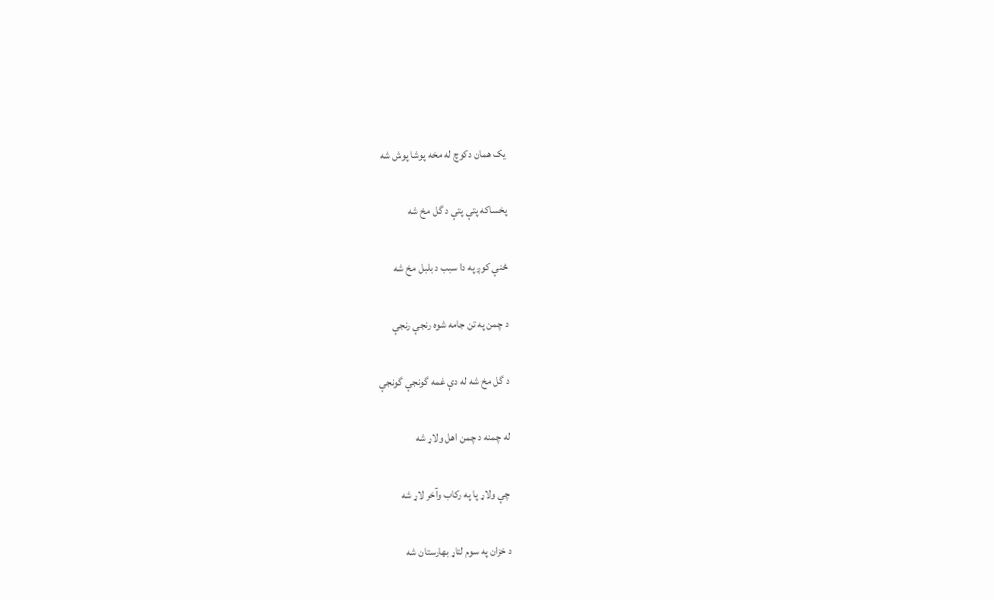يک همان دکوچ له مخه پوشا پوش شه

پخساکه پتې پتې د گل مخ شه

ځنې کوږ په دا سبب د بلبل مخ شه

د چمن په تن جامه شوه رنجې رنجې

د گل مخ شه له دې غمه گونجې گونجې

له چمنه د چمن اهل ولاړ شه

چې ولاړ پا په رکاب وآخر لاړ شه

د خزان په سوم لتاړ بهارستان شه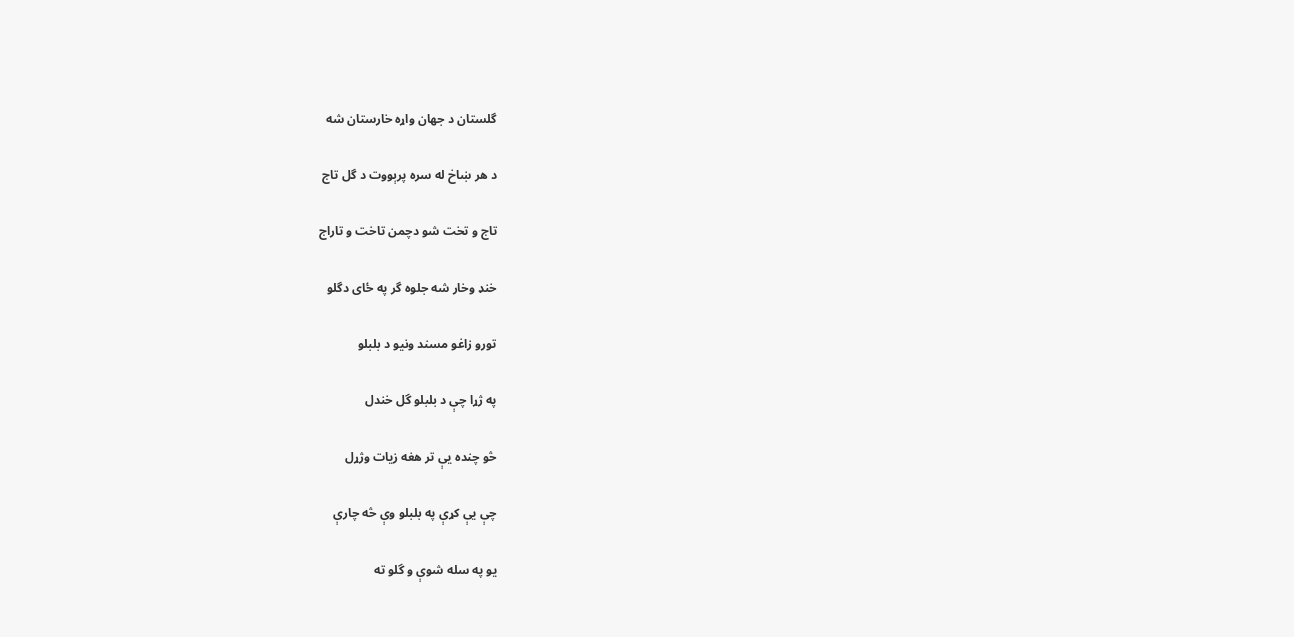گلستان د جهان واړه خارستان شه

د هر ښاخ له سره پرېووت د گل تاج

تاج و تخت شو دچمن تاخت و تاراج

خنډ وخار شه جلوه گر په ځای دگلو

تورو زاغو مسند ونيو د بلبلو

په ژړا چې د بلبلو گل خندل

څو چنده يې تر هغه زيات وژړل

چې يې کړې په بلبلو وې څه چارې

يو په سله شوې و گلو ته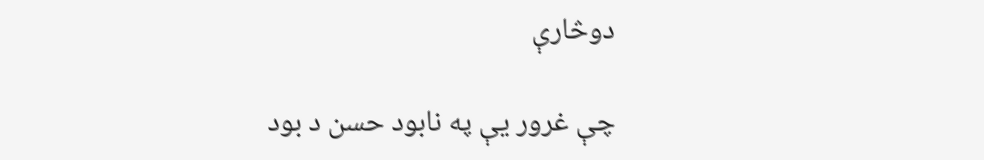دوڅارې

چې غرور يې په نابود حسن د بود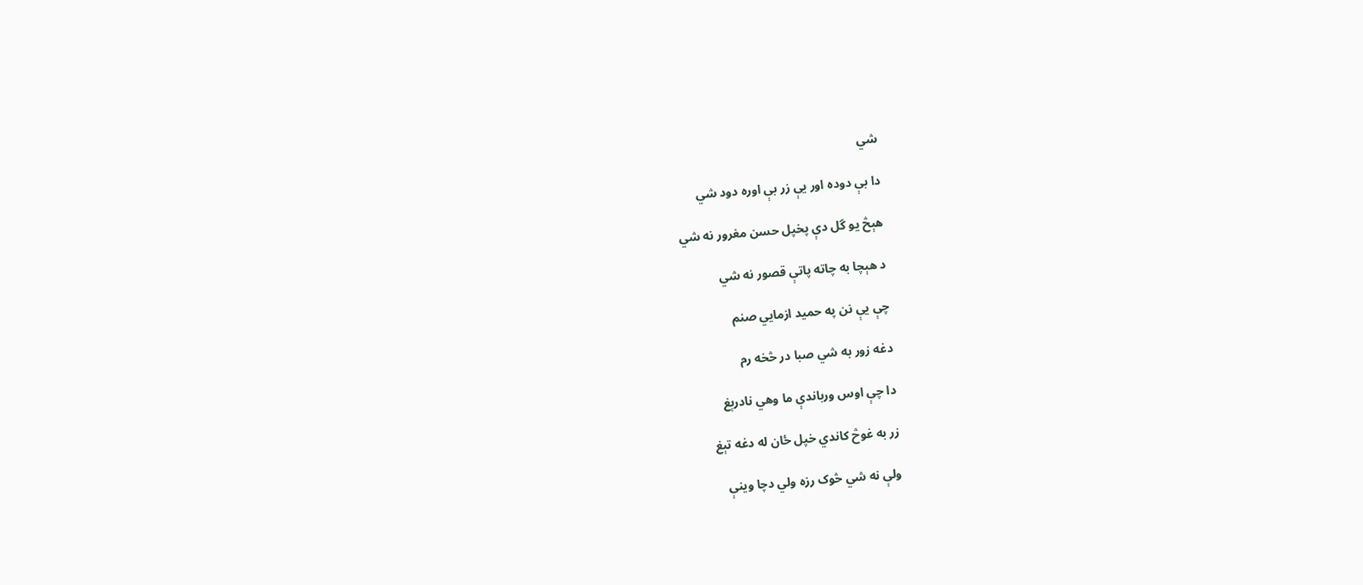شي

دا بې دوده اور يې زر بې اوره دود شي

هېڅ يو گل دې پخپل حسن مغرور نه شي

د هېچا به چاته پاتې قصور نه شي

چې يې نن په حميد ازمايي صنم

دغه زور به شي صبا در څخه رم

دا چې اوس ورباندې ما وهي نادرېغ

زر به غوڅ کاندي خپل ځان له دغه تېغ

ولې نه شي څوک رزه ولي دچا وينې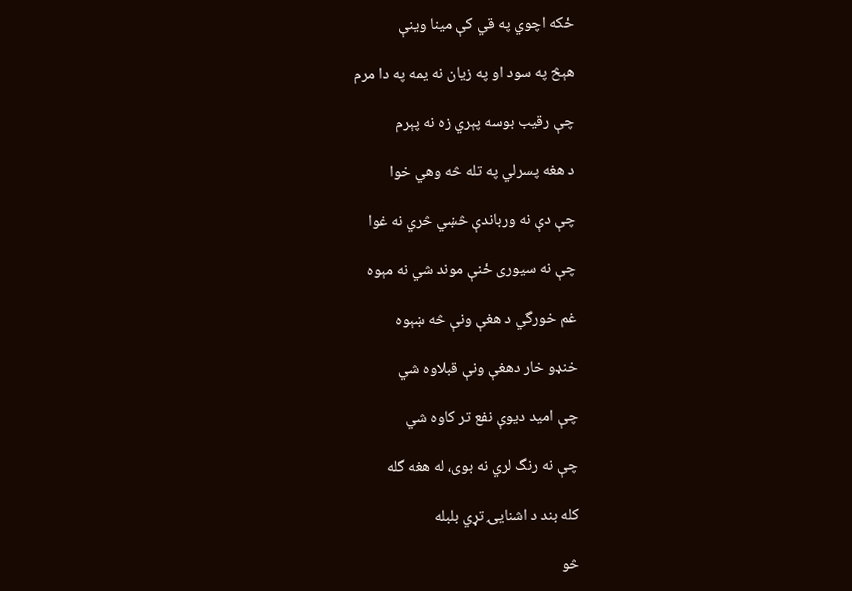ځکه اچوي په قي کې مينا وينې

هېڅ په سود او په زيان نه يمه په دا مرم

چې رقيب بوسه پېري زه نه پېرم

د هغه پسرلي په تله څه وهي خوا

چې دې نه ورباندې څښي څري نه غوا

چې نه سيوری ځنې موند شي نه مېوه

غم خورگي د هغې ونې څه ښېوه

خنډو خار دهغې ونې قبلاوه شي

چې اميد ديوې نفع تر کاوه شي

چې نه رنگ لري نه بوی، له هغه گله

کله بند د اشنايۍ تړي بلبله

څو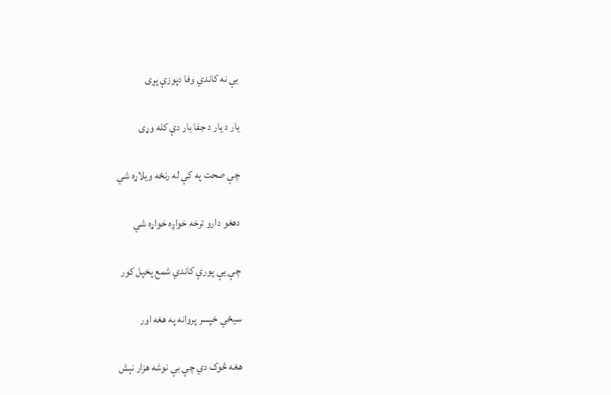يې نه کاندي وفا دپوزې پړی

يار د يار د جفا بار دې کله وړی

چې صحت په کې له رنځه ويلاړه شي

دهغو دارو ترخه خواږه خواړه شي

چې يې پورې کاندي شمع پخپل کور

سيځي خپسر پروانه په هغه اور

هغه څوک دي چې بې نوشه هزار نېش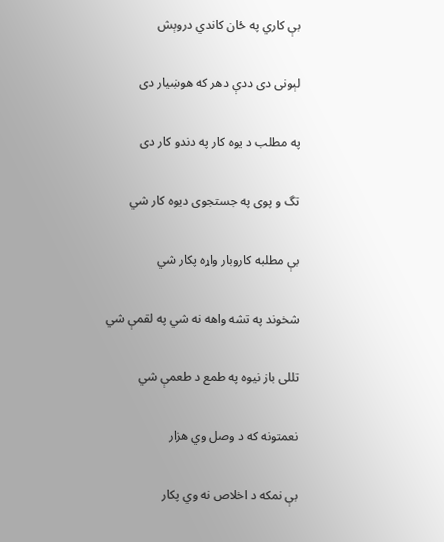بې کاري په ځان کاندي دروېش

لېونی دی ددې دهر که هوښيار دی

په مطلب د يوه کار په دندو کار دی

تگ و پوی په جستجوی ديوه کار شي

بې مطلبه کاروبار واړه پکار شي

شخوند په تشه واهه نه شي په لقمې شي

تللی باز نيوه په طمع د طعمې شي

نعمتونه که د وصل وي هزار

بې نمکه د اخلاص نه وي پکار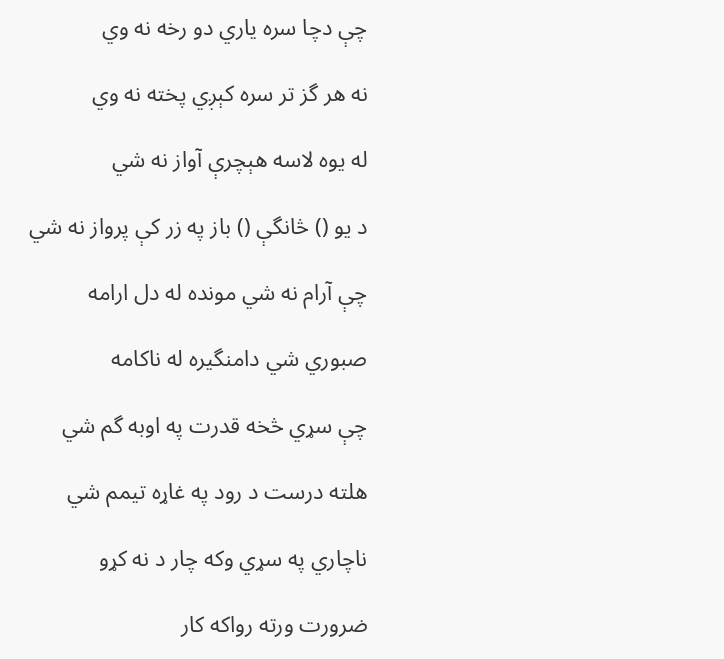چې دچا سره ياري دو رخه نه وي

نه هر گز تر سره کېږي پخته نه وي

له يوه لاسه هېچرې آواز نه شي

د يو () څانگې () باز په زر کې پرواز نه شي

چې آرام نه شي مونده له دل ارامه

صبوري شي دامنگيره له ناکامه

چې سړي څخه قدرت په اوبه گم شي

هلته درست د رود په غاړه تيمم شي

ناچاري په سړي وکه چار د نه کړو

ضرورت ورته رواکه کار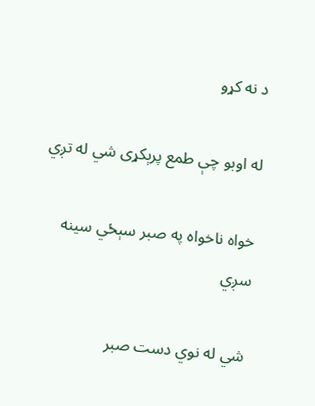د نه کړو

له اوبو چې طمع پرېکړی شي له تږي

خواه ناخواه په صبر سېځي سينه سږي

شي له نوي دست صبر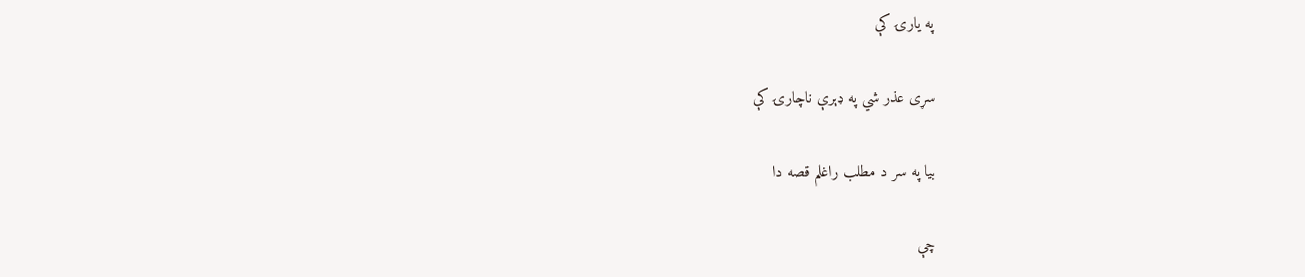په يارۍ کې

سړی عذر شي په ډېرې ناچارۍ کې

بيا په سر د مطلب راغلم قصه دا

چې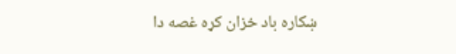ښکاره باد خزان کړه غصه دا